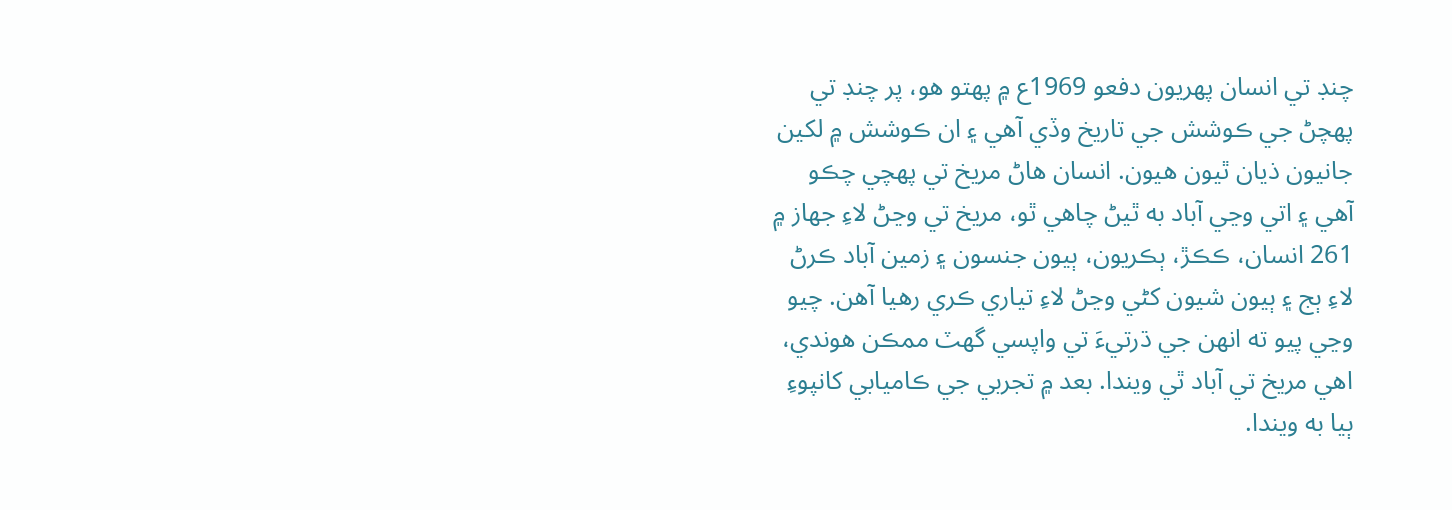چنڊ تي انسان پھريون دفعو 1969ع ۾ پھتو ھو، پر چنڊ تي پھچڻ جي ڪوشش جي تاريخ وڏي آھي ۽ ان ڪوشش ۾ لکين جانيون ذيان ٿيون ھيون. انسان ھاڻ مريخ تي پھچي چڪو آھي ۽ اتي وڃي آباد به ٿيڻ چاھي ٿو، مريخ تي وڃڻ لاءِ جھاز ۾ 261 انسان، ڪڪڙ، ٻڪريون، ٻيون جنسون ۽ زمين آباد ڪرڻ لاءِ ٻج ۽ ٻيون شيون کڻي وڃڻ لاءِ تياري ڪري رھيا آھن. چيو وڃي پيو ته انھن جي ڌرتيءَ تي واپسي گھٽ ممڪن ھوندي، اھي مريخ تي آباد ٿي ويندا. بعد ۾ تجربي جي ڪاميابي کانپوءِ ٻيا به ويندا.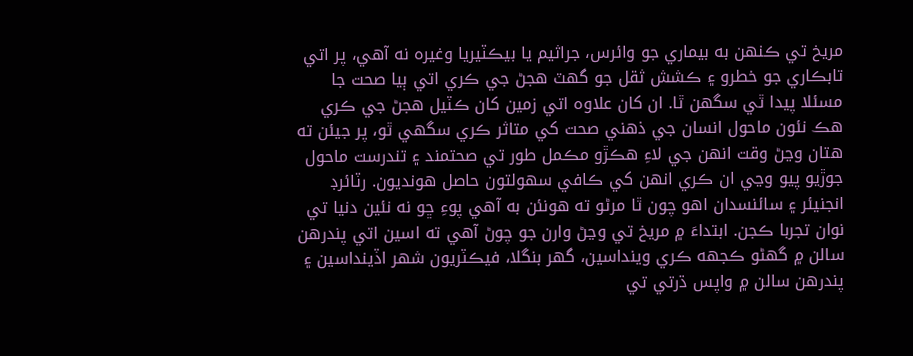مريخ تي ڪنھن به بيماري جو وائرس، جراثيم يا بيڪٽيريا وغيره نه آھي، پر اتي تابڪاري جو خطرو ۽ ڪشش ثقل جو گهٽ هجڻ جي ڪري اتي ٻيا صحت جا مسئلا پيدا ٿي سگهن ٿا. ان کان علاوه اتي زمين کان ڪٽيل هجڻ جي ڪري هڪ نئون ماحول انسان جي ذهني صحت کي متاثر ڪري سگهي ٿو، پر جيئن ته هتان وڃڻ وقت انهن جي لاءِ هڪڙو مڪمل طور تي صحتمند ۽ تندرست ماحول جوڙيو پيو وڃي ان ڪري انهن کي ڪافي سهولتون حاصل هونديون. رٽائرڊ انجنيئر ۽ سائنسدان اھو چون ٿا مرڻو ته ھونئن به آھي پوءِ ڇو نه نئين دنيا تي نوان تجربا ڪجن. ابتداءَ ۾ مريخ تي وڃڻ وارن جو چوڻ آھي ته اسين اتي پندرھن سالن ۾ گھڻو ڪجھه ڪري وينداسين، گھر بنگلا، فيڪٽريون شھر اڏينداسين ۽ پندرھن سالن ۾ واپس ڌرتي تي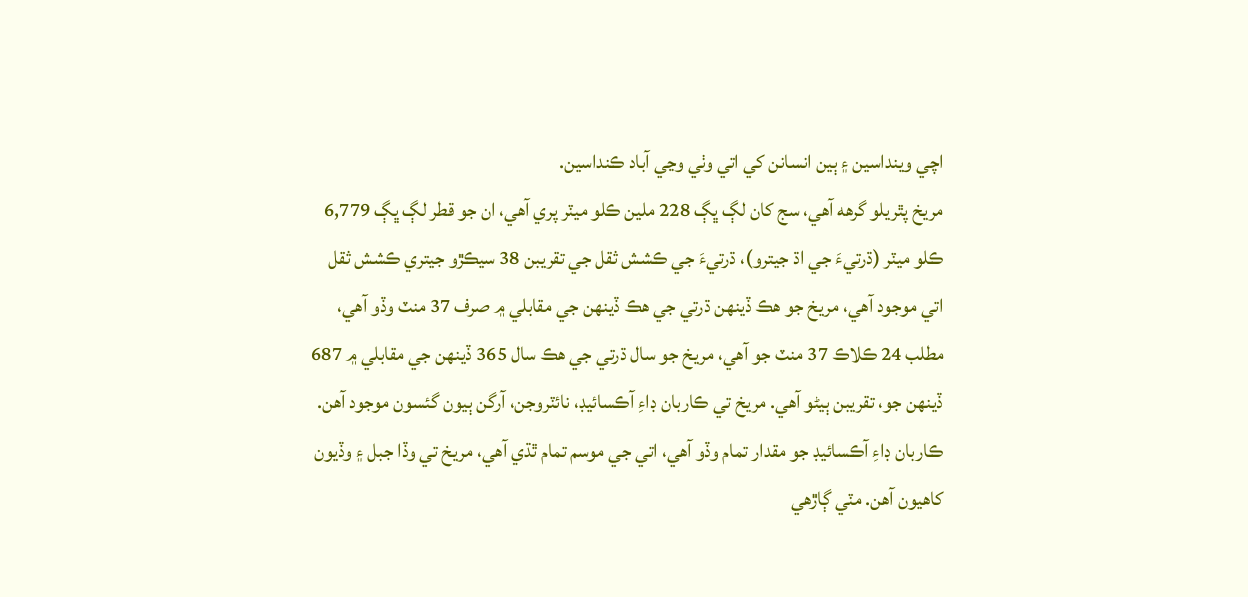اچي وينداسين ۽ ٻين انسانن کي اتي وٺي وڃي آباد ڪنداسين.
مريخ پٿريلو گرھه آھي، سج کان لڳ ڀڳ 228 ملين ڪلو ميٽر پري آھي، ان جو قطر لڳ ڀڳ 6,779 ڪلو ميٽر (ڌرتيءَ جي اڌ جيترو)، ڌرتيءَ جي ڪشش ثقل جي تقريبن 38 سيڪڙو جيتري ڪشش ثقل اتي موجود آھي، مريخ جو ھڪ ڏينھن ڌرتي جي ھڪ ڏينھن جي مقابلي ۾ صرف 37 منٽ وڏو آھي، مطلب 24 ڪلاڪ 37 منٽ جو آھي، مريخ جو سال ڌرتي جي ھڪ سال 365 ڏينھن جي مقابلي ۾ 687 ڏينهن جو، تقريبن ٻيڻو آھي. مريخ تي ڪاربان ڊاءِ آڪسائيڊ، نائٽروجن، آرگن ٻيون گئسون موجود آھن. ڪاربان ڊاءِ آڪسائيڊ جو مقدار تمام وڏو آھي، اتي جي موسم تمام ٿڌي آھي، مريخ تي وڏا جبل ۽ وڏيون کاهيون آھن. مٽي ڳاڙهي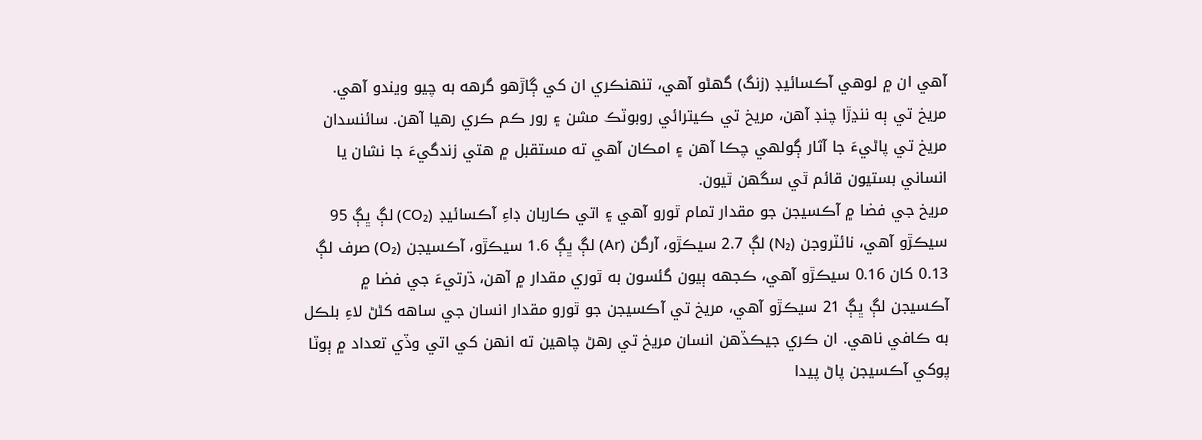آهي ان ۾ لوهي آڪسائيڊ (زنگ) گهڻو آهي، تنهنڪري ان کي ڳاڙهو گرهه به چيو ويندو آهي. مريخ تي ٻه ننڍڙا چنڊ آهن، مريخ تي ڪيترائي روبوٽڪ مشن ۽ رور ڪم ڪري رهيا آهن. سائنسدان مريخ تي پاڻيءَ جا آثار ڳولهي چڪا آهن ۽ امڪان آهي ته مستقبل ۾ هتي زندگيءَ جا نشان يا انساني بستيون قائم ٿي سگهن ٿيون.
مريخ جي فضا ۾ آڪسيجن جو مقدار تمام ٿورو آهي ۽ اتي ڪاربان ڊاءِ آڪسائيڊ (CO₂) لڳ ڀڳ 95 سيڪڙو آھي، نائٽروجن (N₂) لڳ 2.7 سيڪڙو، آرگن (Ar) لڳ ڀڳ 1.6 سيڪڙو، آڪسيجن (O₂) صرف لڳ 0.13 کان 0.16 سيڪڙو آھي، ڪجھه ٻيون گئسون به ٿوري مقدار ۾ آھن، ڌرتيءَ جي فضا ۾ آڪسيجن لڳ ڀڳ 21 سيڪڙو آهي، مريخ تي آڪسيجن جو ٿورو مقدار انسان جي ساھه کڻڻ لاءِ بلڪل به ڪافي ناهي. ان ڪري جيڪڏهن انسان مريخ تي رهڻ چاهين ته انھن کي اتي وڏي تعداد ۾ ٻوٽا پوکي آڪسيجن پاڻ پيدا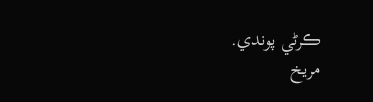ڪرڻي پوندي.
مريخ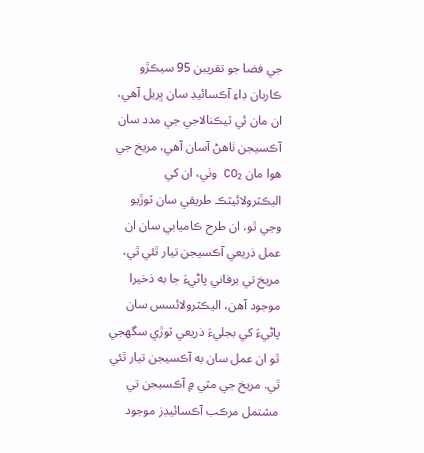جي فضا جو تقريبن 95 سيڪڙو ڪاربان ڊاءِ آڪسائيڊ سان ڀريل آهي، ان مان ئي ٽيڪنالاجي جي مدد سان آڪسيجن ٺاهڻ آسان آھي، مريخ جي هوا مان CO₂ وٺي، ان کي اليڪٽرولائيٽڪ طريقي سان ٽوڙيو وڃي ٿو، ان طرح ڪاميابي سان ان عمل ذريعي آڪسيجن تيار ٿئي ٿي، مريخ تي برفاني پاڻيءَ جا به ذخيرا موجود آهن، اليڪٽرولائسس سان پاڻيءَ کي بجليءَ ذريعي ٽوڙي سگھجي ٿو ان عمل سان به آڪسيجن تيار ٿئي ٿي. مريخ جي مٽي ۾ آڪسيجن تي مشتمل مرڪب آڪسائيڊز موجود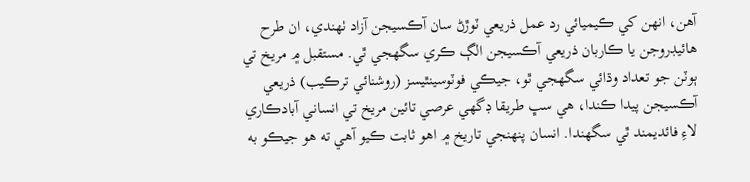آهن، انھن کي ڪيميائي رد عمل ذريعي ٽوڙڻ سان آڪسيجن آزاد ٺھندي، ان طرح هائيڊروجن يا ڪاربان ذريعي آڪسيجن الڳ ڪري سگھجي ٿي. مستقبل ۾ مريخ تي ٻوٽن جو تعداد وڌائي سگھجي ٿو، جيڪي فوٽوسينٿيسز (روشنائي ترڪيب) ذريعي آڪسيجن پيدا ڪندا، هي سڀ طريقا ڊگهي عرصي تائين مريخ تي انساني آبادڪاري لاءِ فائديمند ٿي سگھندا. انسان پنهنجي تاريخ ۾ اهو ثابت ڪيو آهي ته هو جيڪو به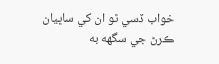خواب ڏسي ٿو ان کي ساڀيان ڪرڻ جي سگهه به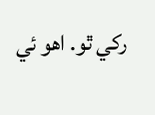رکي ٿو. اهو ئي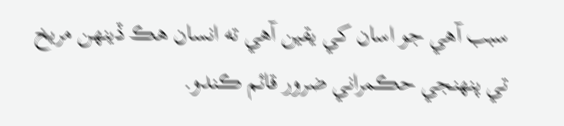سبب آهي جو اسان کي يقين آهي ته انسان هڪ ڏينهن مريخ تي پنهنجي حڪمراني ضرور قائم ڪندو.